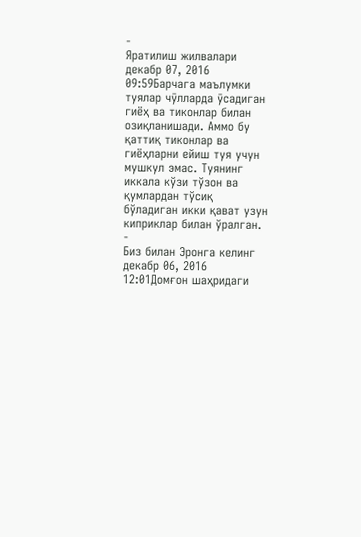-
Яратилиш жилвалари
декабр 07, 2016 09:59Барчага маълумки туялар чӯлларда ӯсадиган гиёҳ ва тиконлар билан озиқланишади. Аммо бу қаттиқ тиконлар ва гиёҳларни ейиш туя учун мушкул эмас. Туянинг иккала кўзи тўзон ва қумлардан тўсиқ бўладиган икки қават узун киприклар билан ўралган.
-
Биз билан Эронга келинг
декабр 06, 2016 12:01Домғон шаҳридаги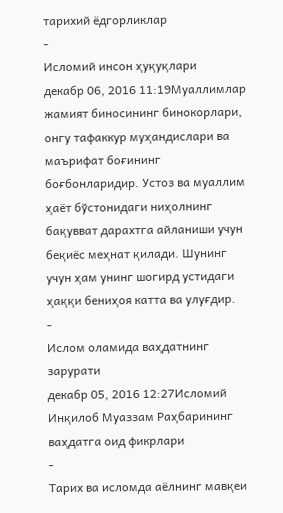тарихий ёдгорликлар
-
Исломий инсон ҳуқуқлари
декабр 06, 2016 11:19Муаллимлар жамият биносининг бинокорлари, онгу тафаккур муҳандислари ва маърифат боғининг боғбонларидир. Устоз ва муаллим ҳаёт бўстонидаги ниҳолнинг бақувват дарахтга айланиши учун беқиёс меҳнат қилади. Шунинг учун ҳам унинг шогирд устидаги ҳаққи бениҳоя катта ва улуғдир.
-
Ислом оламида ваҳдатнинг зарурати
декабр 05, 2016 12:27Исломий Инқилоб Муаззам Раҳбарининг ваҳдатга оид фикрлари
-
Тарих ва исломда аёлнинг мавқеи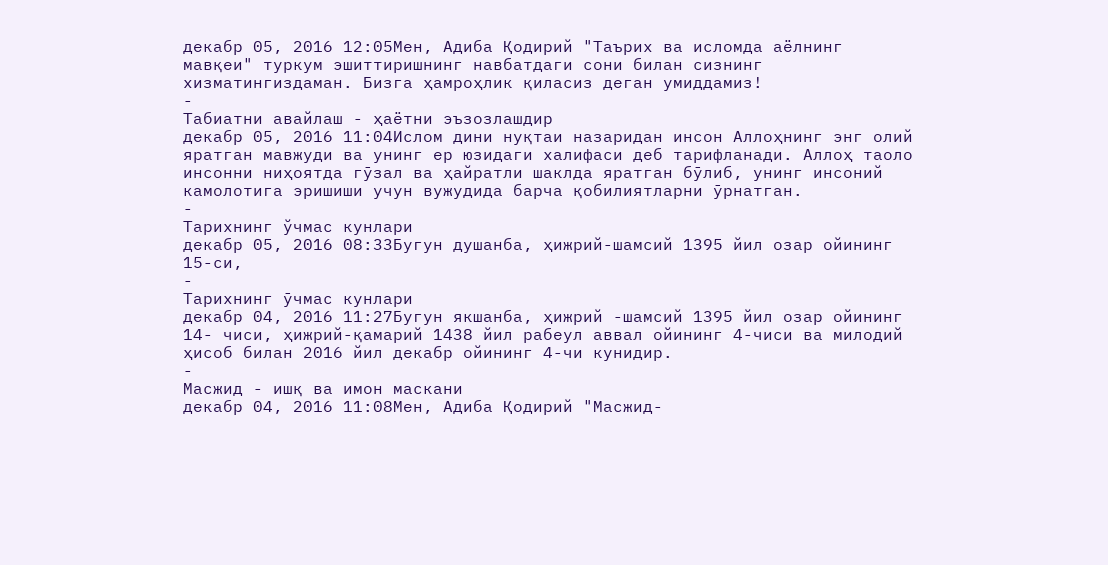декабр 05, 2016 12:05Мен, Адиба Қодирий "Таърих ва исломда аёлнинг мавқеи" туркум эшиттиришнинг навбатдаги сони билан сизнинг хизматингиздаман. Бизга ҳамроҳлик қиласиз деган умиддамиз!
-
Табиатни авайлаш - ҳаётни эъзозлашдир
декабр 05, 2016 11:04Ислом дини нуқтаи назаридан инсон Аллоҳнинг энг олий яратган мавжуди ва унинг ер юзидаги халифаси деб тарифланади. Аллоҳ таоло инсонни ниҳоятда гӯзал ва ҳайратли шаклда яратган бӯлиб, унинг инсоний камолотига эришиши учун вужудида барча қобилиятларни ӯрнатган.
-
Тарихнинг ўчмас кунлари
декабр 05, 2016 08:33Бугун душанба, ҳижрий-шамсий 1395 йил озар ойининг 15-си,
-
Тарихнинг ӯчмас кунлари
декабр 04, 2016 11:27Бугун якшанба, ҳижрий -шамсий 1395 йил озар ойининг 14- чиси, ҳижрий-қамарий 1438 йил рабеул аввал ойининг 4-чиси ва милодий ҳисоб билан 2016 йил декабр ойининг 4-чи кунидир.
-
Масжид - ишқ ва имон маскани
декабр 04, 2016 11:08Мен, Адиба Қодирий "Масжид-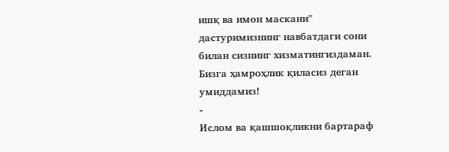ишқ ва имон маскани" дастуримизнинг навбатдаги сони билан сизнинг хизматингиздаман. Бизга ҳамроҳлик қиласиз деган умиддамиз!
-
Ислом ва қашшоқликни бартараф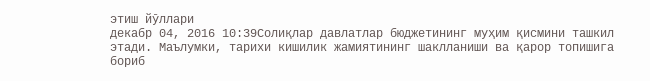этиш йӯллари
декабр 04, 2016 10:39Солиқлар давлатлар бюджетининг муҳим қисмини ташкил этади. Маълумки, тарихи кишилик жамиятининг шаклланиши ва қарор топишига бориб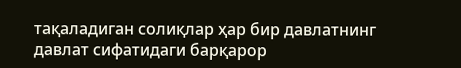тақаладиган солиқлар ҳар бир давлатнинг давлат сифатидаги барқарор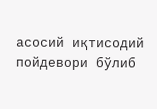асосий иқтисодий пойдевори бўлиб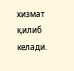хизмат қилиб келади.